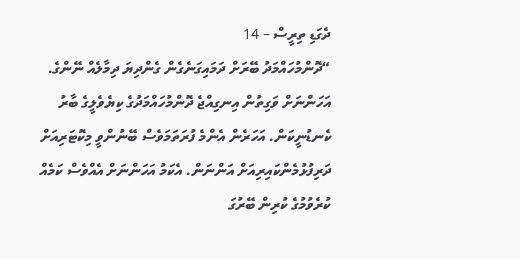ދެގަޑި ތިރީސް – 14
“ދޮންމުހައްމަދު ބޭރަށް ދަމައިގަނެގެން ގެންދިޔަ ދިމާލެއް ނޭންގެ. އަހަންނަށް ވަގިތުން އިނގިއްޖެ ދޮންމުހައްމަދުގެ ކިޔެވެލީގެ ބާރު ކެނޑުނީކަން. އަހަރެން އެންމެ ފުރަތަމަވެސް ބޭނުންވީ މިކޮޓަރިއަށް ދަރިފުޅުމެންކައިރިއަށް އަންނަން. އެކަމު އަހަންނަށް އެއްވެސް ކަމެއް ކުރެވުމުގެ ކުރިން ބޭރުގަ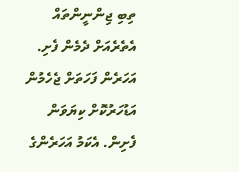ތިބި ޖިންނީންތައް އެތެރެއަށް ދެމެން ފެށި. އަހަރެން ފަހަތަށް ޖެހެމުން އަޑުހަރުކޮށް ކިޔަވަން ފެށިން. އެކަމު އަހަރެންގެ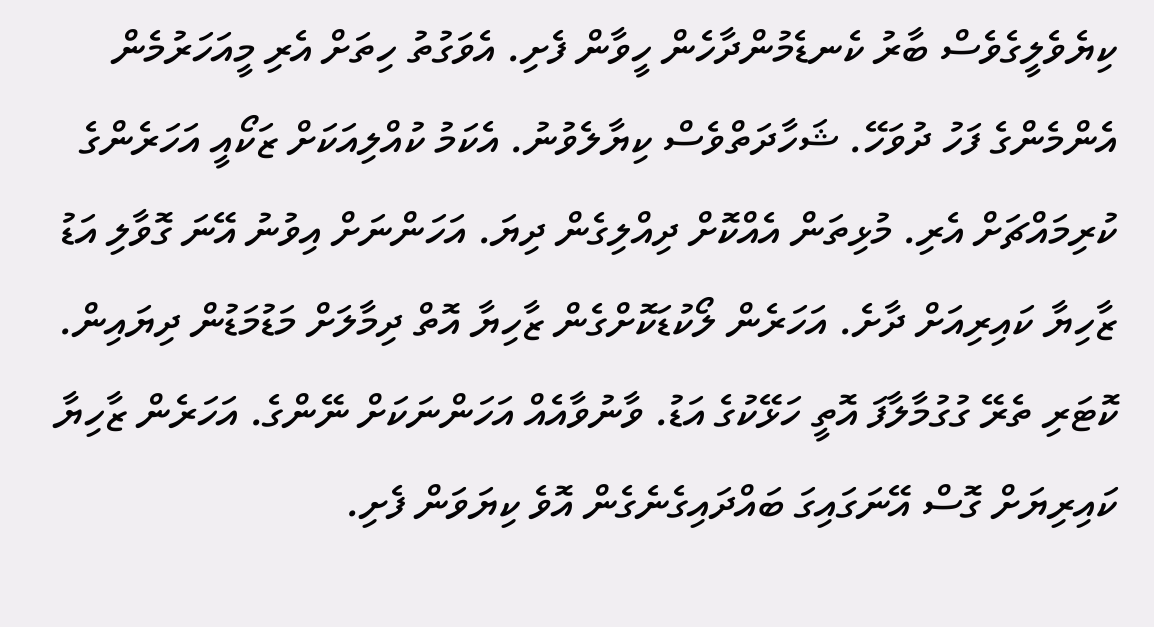ކިޔެވެލީގެވެސް ބާރު ކެނޑެމުންދާހެން ހީވާން ފެށި. އެވަގުތު ހިތަށް އެރި މީއަހަރުމެން އެންމެންގެ ފަހު ދުވަހޭ. ޝަހާދަތްވެސް ކިޔާލެވުނު. އެކަމު ކުއްލިއަކަށް ޒަކޯއީ އަހަރެންގެ ކުރިމައްޗަށް އެރި. މުޅިތަން އެއްކޮށް ދިއްލިގެން ދިޔަ. އަހަންނަށް އިވުނު އޭނަ ގޮވާލި އަޑު ޒާހިޔާ ކައިރިއަށް ދާށެ. އަހަރެން ލޯކުޑަކޮށްގެން ޒާހިޔާ އޮތް ދިމާލަށް މަޑުމަޑުން ދިޔައިން. ކޮޓަރި ތެރޭ ގުގުމާލާފަ އޮތީ ހަޅޭކުގެ އަޑު. ވާނުވާއެއް އަހަންނަކަށް ނޭންގެ. އަހަރެން ޒާހިޔާ ކައިރިޔަށް ގޮސް އޭނަގައިގަ ބައްދައިގެނެގެން އޮވެ ކިޔަވަން ފެށި.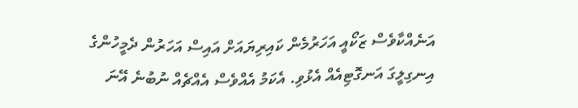އަނެއްކާވެސް ޒަކޯއީ އަހަރުމެން ކައިރިޔައަށް އައިސް އަހަރުން ދެމީހުންގެ އިނގިލީގަ އަނގޮޓިއެއް އެޅުވި. އެކަމު އެއްވެސް އެއްޗެއް ނުބުނެ އޭނަ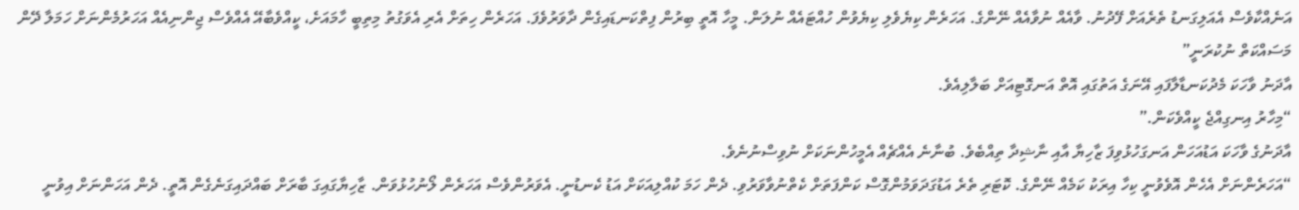އަނެއްކާވެސް އެއަލިގަނޑު ތެރެއަށް ފޭދުނު. ވާއެއް ނުވާއެއް ނޭންގެ. އަހަރެން ކިޔެވެލި ކިޔެވުން ހުއްޓައެއް ނުލަން. މީހާ އޮތީ ބިރުން ފިތްކަނޑައިގެން ދާވަރުވެފަ. އަހަރެން ހިތަށް އެރި އެވަގުތު މިތިބީ ހާމައަށެ، ކީއްވެބާއޭ އެއްވެސް ޖިންނިއެއް އަހަރުމެންނަށް ހަމަލާ ދޭން މަސައްކަތް ނުކުރަނީ”
އާދަނު ވާހަކަ މެދުކަނޑާލާފައި އޭނަގެ އަތުގައި އޮތް އަނގޮޓިއަށް ބަލާލިއެވެ.
“މިހާރު އިނގިއްޖެ ކީއްވެކަން.”
އާދަނުގެ ވާހަކަ އަޑުއަހަން އަނގަހުޅުވިފަ ޒާހިޔާ އާއި ނާޝިދާ ތިއްބެވެ. ބުނާނެ އެއްޗެއް އެމީހުންނަކަށް ނުވިސްނުނެވެ.
“އަހަރެންނަށް އެހެން އޮވެވުނީ ކިހާ އިރަކު ކަމެއް ނޭންގެ. ކޮޓަރި ތެރެ އަޑުގަދަވަމުންގޮސް ކަންފަތަށް ކެތްނުވާވަރުވި. ދެން ހަމަ ކުއްލިއަކަށް އަޑު ކެނޑުނީ. އެވަރުންވެސް އަހަރެން ލޯނުހުޅުވަން. ޒާހިޔާގައިގަ ބާރަށް ބައްދައިގަނެގެން އޮތީ. ދެން އަހަންނަށް އިވުނީ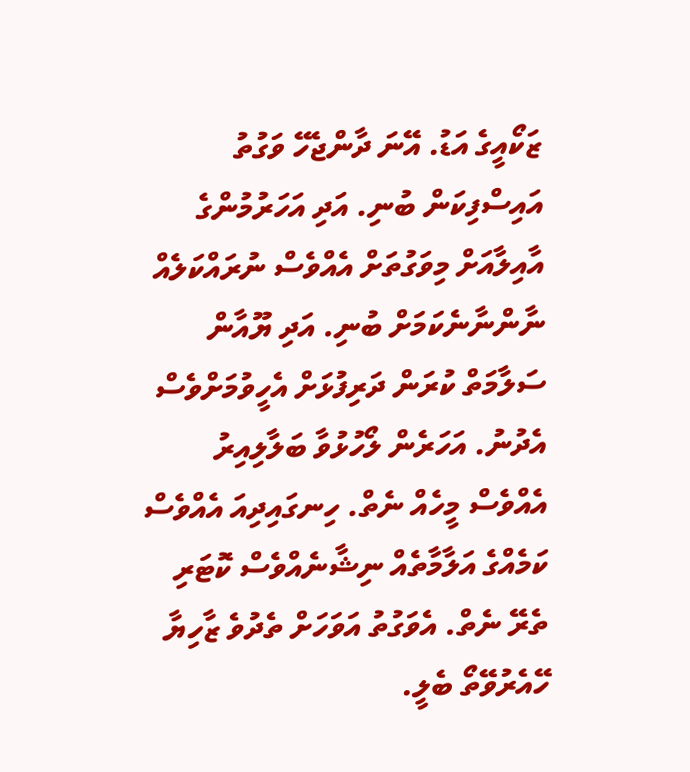ޒަކޯއީގެ އަޑު. އޭނަ ދާންޖެހޭ ވަގުތު އައިސްފިކަން ބުނި. އަދި އަހަރުމުންގެ އާއިލާއަށް މިވަގުތަށް އެއްވެސް ނުރައްކަލެއް ނާންނާނެކަމަށް ބުނި. އަދި ޔޫއާން ސަލާމަތް ކުރަން ދަރިފުޅަށް އެހީވުމަށްވެސް އެދުނު. އަހަރެން ލޯހުޅުވާ ބަލާލިއިރު އެއްވެސް މީހެއް ނެތް. ހިނގައިދިއަ އެއްވެސް ކަމެއްގެ އަލާމާތެއް ނިޝާނެއްވެސް ކޮޓަރި ތެރޭ ނެތް. އެވަގުތު އަވަހަށް ތެދުވެ ޒާހިޔާ ހޭއެރުވޭތޯ ބެލީ.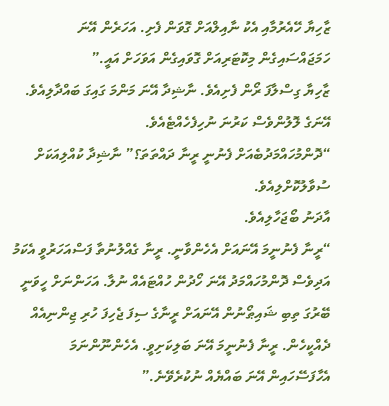ޒާހިޔާ ހޭއެރުމާއި އެކު ނާއިލްއަށް ގޮވަން ފެށި. އަހަރެން އޭނަ ހަމަޖައްސައިގެން މިކޮޓަރިއަށް ގޮވައިގެން އަވަހަށް އައީ.”
ޒާހިޔާ ގިސްލާފަ ރޯން ފެށިއެވެ. ނާޝިދާ އޭނަ މަންމަ ގައިގަ ބައްދާލިއެވެ. އޭނަގެ ލޮލުންވެސް ކަރުނަ ނުހިފެހެއްޓެއެވެ.
“ދޮންމުހައްމަދުބެއަށް ފެނުނީ ރީނާ ދައްތަތަ؟” ނާޝިދާ ކުއްލިއަކަށް ސުވާލުކޮށްލިއެވެ.
އާދަނު ބޯޖަހާލިއެވެ.
“ރީނާ ފެނުނީމަ އޭނައަށް އެހެންވާނީ. ރީނާ ގެއްލުނުތާ ފަސްއަހަރުވީ އެކަމު އަދިވެސް ދޮންމުހައްމަދު އޭނަ ހޯދުން ހުއްޓައެއް ނުލާ. އަހަންނަށް ހީވަނީ ބޭރުގަ ތިބި ޝައިޠޯނުން އޭނައަށް ރީނާގެ ސިފަ ޖެހިފަ ހުރި ޖިންނިއެއް ދެއްކީހެން. ރީނާ ފެނުނީމަ އޭނަ ބަލިކަށިވީ. އެހެންނޫންނަމަ އެހާފަސޭހައިން އޭނަ ބައްޔެއް ނުކުރެވޭނެ.”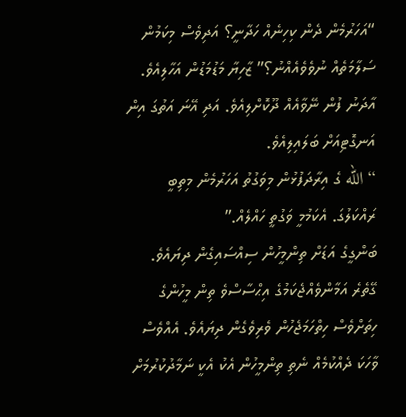“އަހަރުމެން ދެން ކިހިނެއް ހަދާނީ؟ އަދިވެސް މިކަމުން ސަލާމަތެއް ނުވެވެއެއްނު؟” ޒާހިޔާ މަޑުމަޑުން އަހާލިއެވެ.
އާދަނު ފުން ނޭވާއެއް ދޫކޮށްލިއެވެ. އަދި އޭނަ އަތުގަ އިން އަނގޮޓިއަށް ބަލައިލިއެވެ.
“الله ގެ އިރާދަފުޅުން މިވަގުތު އަހަރުމެން މިތިބީ ރައްކަލުގަ. އެކަމުމީ ވަގުތީ ހައްލެއް.”
ބަންގީގެ އަޑަށް ތިންމީހުން ސިއްސައިގެން ދިޔައެވެ. ގޭތެރެ އަމާންވެއްޖެކަމުގެ އިޙްސާސްވެ ތިން މީހުންގެ ހިތަށްވެސް ހިތްހަމަޖެހުން ވެރިވެގެން ދިޔައެވެ. އެއްވެސް ވާހަކަ ދެއްކުމެއް ނެތި ތިންމީހުން އެކު އެކީ ނަމާދުކުރުމަށް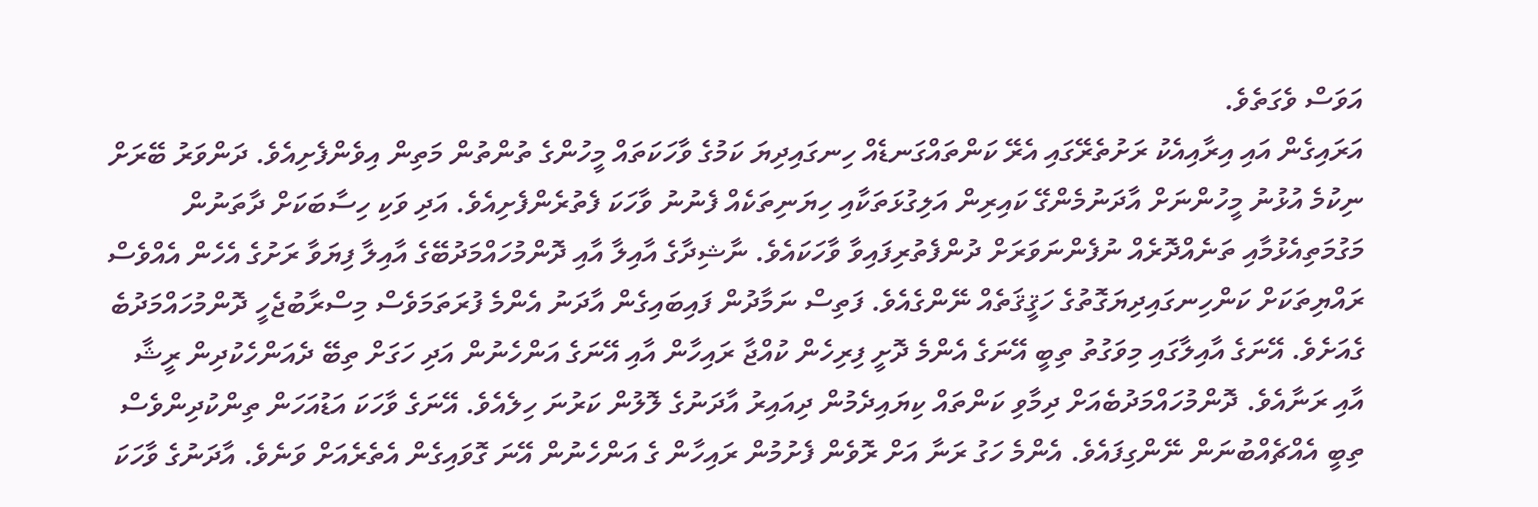އަވަސް ވެގަތެވެ.
އަރައިގެން އައި އިރާއިއެކު ރަށުތެރޭގައި އެރޭ ކަންތައްގަނޑެއް ހިނގައިދިޔަ ކަމުގެ ވާހަކަތައް މީހުންގެ ތުންތުން މަތިން އިވެންފެށިއެވެ. ދަންވަރު ބޭރަށް ނިކުމެ އުޅުނު މީހުންނަށް އާދަނުމެންގޭ ކައިރިން އަލިގުޅަތަކާއި ހިޔަނިތަކެއް ފެނުނު ވާހަކަ ފެތުރެންފެށިއެވެ. އަދި ވަކި ހިސާބަކަށް ދާތަނުން މަގުމަތިއެޅުމާއި ތަނެއްދޮރެއް ނުފެންނަވަރަށް ދުންފެތުރިފައިވާ ވާހަކައެވެ. ނާޝިދާގެ އާއިލާ އާއި ދޮންމުހައްމަދުބޭގެ އާއިލާ ފިޔަވާ ރަށުގެ އެހެން އެއްވެސް ރައްޔިތަކަށް ކަންހިނގައިދިޔަގޮތުގެ ހަޤީޤަތެއް ނޭންގެއެވެ. ފަތިސް ނަމާދުން ފައިބައިގެން އާދަނު އެންމެ ފުރަތަމަވެސް މިސްރާބުޖެހީ ދޮންމުހައްމަދުބެ ގެއަށެވެ. އޭނަގެ އާއިލާގައި މިވަގުތު ތިބީ އޭނަގެ އެންމެ ދޮށީ ފިރިހެން ކުއްޖާ ރައިހާން އާއި އޭނަގެ އަންހެނުން އަދި ހަގަށް ތިބޭ ދެއަންހެކުދިން ރީޝާ އާއި ރަނާއެވެ. ދޮންމުހައްމަދުބެއަށް ދިމާވި ކަންތައް ކިޔައިދެމުން ދިއައިރު އާދަނުގެ ލޮލުން ކަރުނަ ހިލެއެވެ. އޭނަގެ ވާހަކަ އަޑުއަހަން ތިންކުދިންވެސް ތިބީ އެއްޗެއްބުނަން ނޭންގިފައެވެ. އެންމެ ހަގު ރަނާ އަށް ރޮވެން ފެށުމުން ރައިހާން ގެ އަންހެނުން އޭނަ ގޮވައިގެން އެތެރެއަށް ވަނެވެ. އާދަނުގެ ވާހަކަ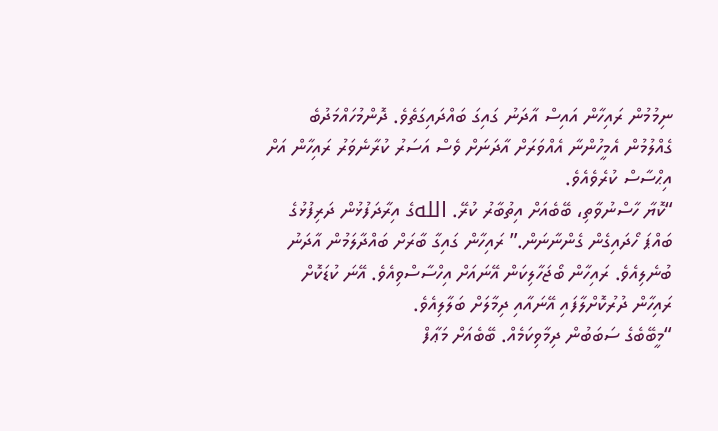ނިމުމުން ރައިހާން އައިސް އާދަނު ގައިގަ ބައްދައިގަތެވެ. ދޮންމުހައްމަދުބެ ގެއްލުމުން އެމީހުންނާ އެއްވަރަށް އާދަނަށް ވެސް އަސަރު ކުރާނެވަރު ރައިހާން އަށް އިޙްސާސް ކުރެވެއެވެ.
“ކޮޔާ ހާސްނުވާތި، ބޭބެއަށް އިތުބާރު ކުރޭ. اللهގެ އިރާދަފުޅުން ދަރިފުޅުގެ ބައްޕަ ހޯދައިގެން ގެންނާނަން.” ރައިހާން ގައިގާ ބާރަށް ބައްދާލަމުން އާދަނު ބުނެލިއެވެ. ރައިހާން ބޯޖަހާލިކަން އޭނައަށް އިހްސާސްވިއެވެ. އޭނަ ކުޑަކޮށް ރައިހާން ދުރުކޮށްލާފައި އޭނައާއި ދިމާލަށް ބަލާލިއެވެ.
“މީބޭބެގެ ސަބަބުން ދިމާވިކަމެއް. ބޭބެއަށް މަޢާފް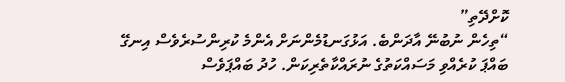ކޮށްދޭތި”
“ތިހެން ނުބުނޭ އާދަންބެ. އަޅުގަނޑުމެންނަށް އެންމެ ކުރިންސުރެވެސް އިނގޭ ބައްޕަ ކުރެއްވި މަސައްކަތުގެ ނުރައްކާތެރިކަން. ހުދު ބައްޕަވެސް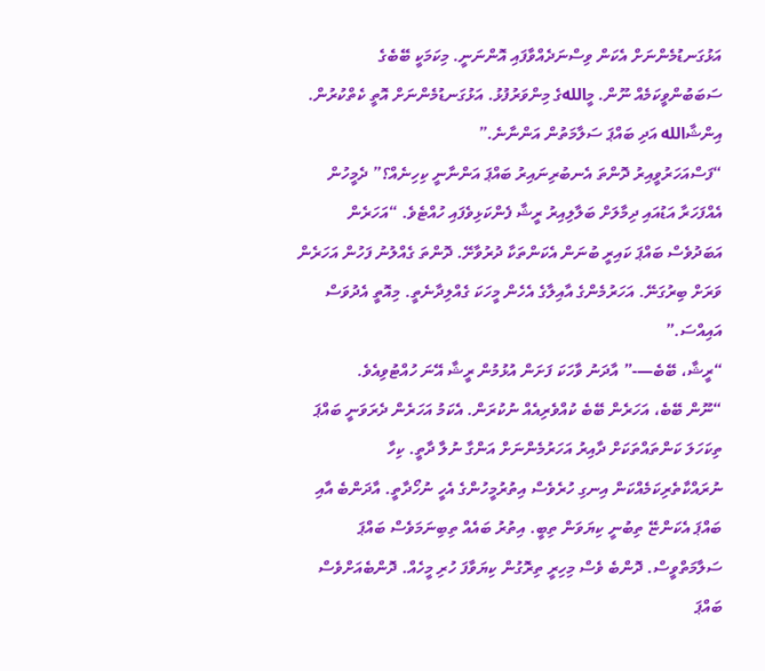އަޅުގަނޑުމެންނަށް އެކަން ވިސްނަދެއްވާފައި އޮންނަނީ. މިކަމަކީ ބޭބެގެ ސަބަބުންވީކަމެއް ނޫން. މީاللهގެ މިންވަރުފުޅު. އަޅުގަނޑުމެންނަށް އޮތީ ކެތްކުރުން. އިންޝާالله އަދި ބައްޕަ ސަލާމަތުން އަންނާނެ.”
“ފަސްއަހަރުވީއިރު ދޮންތަ އެނބުރިނައިރު ބައްޕަ އަންނާނީ ކިހިނެއް؟” ދެމީހުން އެއްފަހަރާ އަޑުއައި ދިމާލަށް ބަލާލިއިރު ރީޝާ ފެންކަޅިވެފައި ހުއްޓެވެ. “އަހަރެން އަބަދުވެސް ބައްޕަ ކައިރީ ބުނަން އެކަންތަކާ ދުރުވާށޭ. ދޮންތަ ގެއްލުނު ފަހުން އަހަރެން ވަރަށް ބިރުގަނޭ. އަހަރުމެންގެ އާއިލާގެ އެހެން މީހަކަ ގެއްލިދާނެތީ. މިއޮތީ އެދުވަސް އައިއްސަ.”
“ރީޝާ، ބޭބެ—-” އާދަނު ވާހަކަ ފަށަން އުޅުމުން ރީޝާ އޭނަ ހުއްޓުވިއެވެ.
“ނޫން ބޭބެ، އަހަރެން ބޭބެ ކުއްވެރިއެއް ނުކުރަން. އެކަމު އަހަރެން ދެރަވަނީ ބައްޕަ ތިކަހަލަ ކަންތައްތަކަށް ދާއިރު އަހަރުމެންނަށް އަންގާ ނުލާ ދާތީ. ކިހާ ނުރައްކާތެރިކަމެއްކަން އިނގި ހުރެވެސް އިތުރުމީހުންގެ އެހީ ނުހޯދާތީ. އާދަންބެ އާއި ބައްޕަ އެކަންޏޭ ތިބުނީ ކިޔަވަން ތިބީ. އިތުރު ބައެއް ތިބިނަމަވެސް ބައްޕަ ސަލާމަތްވީސް. ދޮންބެ ވެސް މިހިރީ ތިރޮގުން ކިޔަވާފަ ހުރި މީހެއް. ދޮންބެއަށްވެސް ބައްޕަ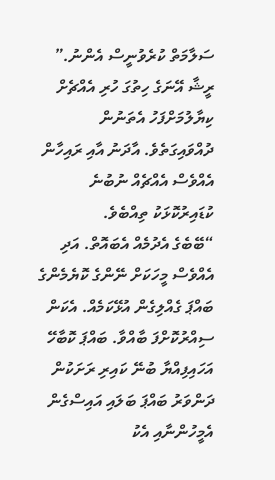ސަލާމަތް ކުރެވުނީސް އެންނު.”
ރީޝާ އޭނަގެ ހިތުގަ ހުރި އެއްޗެށް ކިޔާލުމަށްފަހު އެތަނުން ދުއްވައިގަތެވެ. އާދަނު އާއި ރައިހާން އެއްވެސް އެއްޗެއް ނުބުނެ ކުޑައިރުކޮޅަކު ތިއްބެވެ.
“ބޭބެގެ އެދުމެއް އެބައޮތް. އަދި އެއްވެސް މީހަކަށް ނޭންގެ ކޮޔެމެންގެ ބައްޕަ ގެއްލިގެން އުޅޭކަމެއް. އެކަން ސިއްރުކޮށްފަ ބާއްވާ. ބައްޕަ ކޮބާހޭ އަހައިފިއްޔާ ބުނޭ ކައިރި ރަށަކުން ދަންވަރު ބައްޕަ ބަލައި އައިސްގެން އެމީހުންނާއި އެކު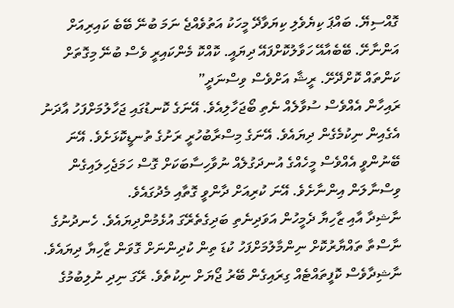ގޮއްސިޔޭ. ބައްޕަ ކިޔެވެލި ކިޔަވާދޭ މީހަކު އަތުވެއްޖެ ނަމަ ބުނޭ ބޭބެ ކައިރިއަށް އަންނާށޭ. ބޭބެއާއޭ ހަވާލުކޮށްފައޭ ދިޔައީ. ކޮއްކޮ މެންކައިރީ ވެސް ބުނޭ މިގޮތަށް ކަންތައް ކޮށްދޭށޭ. ރީޝާ އަށްވެސް ވިސްނަދީ”
ރައިހާން އެއްވެސް ސުވާލެއް ނެތި ބޯޖަހާލިއެވެ. އޭނަގެ ކޮނޑުގައި ޖަހާލުމަށްފަހު އާދަނު އެގެއިން ނިކުމެގެން ދިޔައެވެ. އޭނަގެ މިސްރާބުހުރީ ރަށުގެ ތުނޑީކޮޅަށެވެ. އޭނަ ބޭނުންވީ އެއްވެސް މީހެއްގެ އުނދަގުލެއް ނުވާހިސާބަކަށް ގޮސް ހަމަޖެހިލައިގެން ވިސްނާލަން އިންނާށެވެ. އޭނަ ކުރިއަށް ދާންވީ ގޮތާއި މެދުގައެވެ.
ނާޝިދާ އާއި ޒާހިޔާ ދެމީހުން އަވަދިނެތި ބަދިގެތެރޭގަ އުޅެމުންދިޔައެވެ. ހެނދުނުގެ ނާސްތާ ތައްޔާރުކޮށް ނިންމާލުމަށްފަހު ކުޑަ ތިން ކުދިންނަށް ގޮވަން ޒާހިޔާ ދިޔައެވެ. ނާޝިދާވެސް ކޮފީތައްޓެއް ގިރައިގެން ބޭރު ޖޯޔަށް ނިކުތެވެ. ރޭގަ ނިދި ނުލިބުމުގެ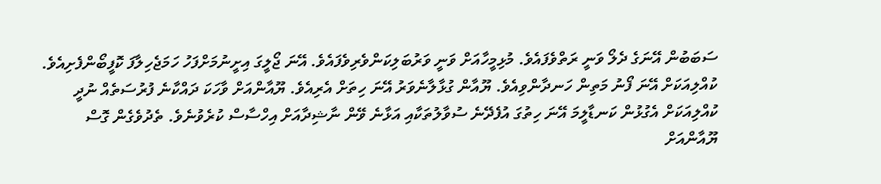ސަބަބުން އޭނަގެ ދެލޯ ވަނީ ރަތްވެފައެވެ. މުޅިމީހާއަށް ވަނީ ވަރުބަލިކަންވެރިވެފައެވެ. އޭނަ ޖޯލީގަ އިށީނުމަށްފަހު ހަމަޖެހިލާފަ ކޮފީބޯންފެށިއެވެ. ކުއްލިއަކަށް އޭނަ ފޯނު މަތިން ހަނދާންވިއެވެ. ޔޫއާން ގުޅާލާނެވަރު އޭނަ ހިތަށް އެރިއެވެ. ޔޫއާންއަށް ވާހަކަ ދައްކާނެ ފުރުސަތެއް ނުދީ ކުއްލިއަކަށް އެގުޅުން ކަނޑާލީމަ އޭނަ ހިތުގަ އުފެދޭނެ ސުވާލުތަކާއި އަޅާނެ ވޭން ނާޝިދާއަށް އިހްސާސް ކުރެވުނެވެ. ތެދުވެގެން ގޮސް ޔޫއާންއަށް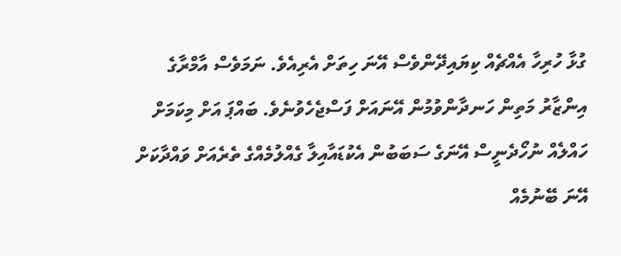ގުޅާ ހުރިހާ އެއްޗެއް ކިޔައިދޭންވެސް އޭނަ ހިތަށް އެރިއެވެ. ނަމަވެސް އާމްރާގެ އިންޒާރު މަތިން ހަނދާންވުމުން އޭނައަށް ފަސްޖެހެވުނެވެ. ބައްޕަ އަށް މިކަމަށް ހައްލެއް ނުހޯދެނީސް އޭނަގެ ސަބަބުން އެކުޑައާއިލާ ގެއްލުމެއްގެ ތެރެއަށް ވައްދާކަށް އޭނަ ބޭނުމެއް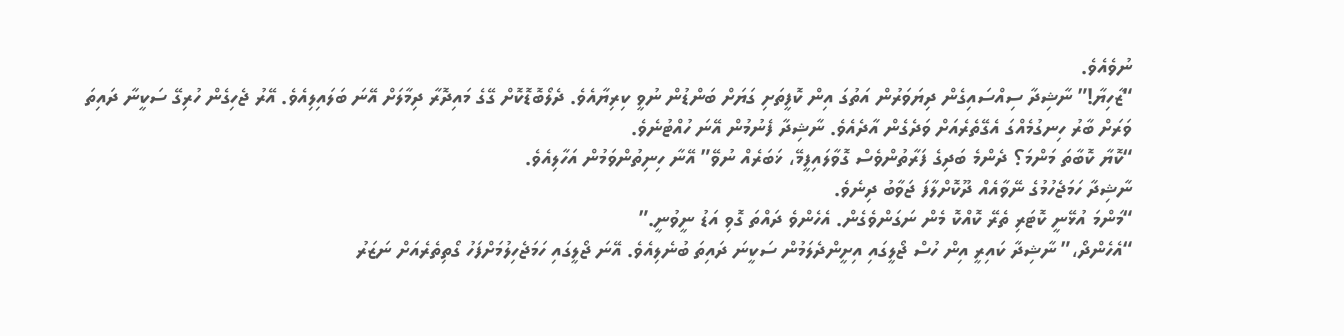ނުވެއެވެ.
“ޒާހިޔާ!” ނާޝިދާ ސިއްސައިގެން ދިޔަވަރުން އަތުގަ އިން ކޮފީތަށި ގަޔަށް ބަންޑުން ނުވީ ކިރިޔާއެވެ. ދެލޯބޮޑޮކޮށް ގޭގެ މައިދޮރާ ދިމާލަށް އޭނަ ބަލައިލިއެވެ. އޭރު ޖެހިގެން ހުރިގޭ ސަކީނާ ދައިތަ ވަރަށް ބާރު ހިނގުމެއްގަ އެގޭތެރެއަށް ވަދެގެން އާދެއެވެ. ނާޝިދާ ފެނުމުން އޭނަ ހުއްޓުނެވެ.
“ކޮޔާ ކޮބާތަ މަންމަ؟ ދެންމެ ބަދިގެ ފަރާތުންވެސް ގޮވާލައިފީމޭ، ޚަބަރެއް ނުވޭ” އޭނާ ހިނިތުންވަމުން އަހާލިއެވެ.
ނާޝިދާ ހަމަޖެހުމުގެ ނޭވާއެއް ދޫކޮށްލާފަ ޖަވާބު ދިނެވެ.
“މަންމަ އުޅޭނީ ކޮޓަރި ތެރޭ ކޮއްކޮ މެން ނަގަންވެގެން. އެހެންވެ ދައްތަ ގޮވި އަޑު ނީވުނީ.”
“އެހެންދޯ،” ނާޝިދާ ކައިރީ އިން ހުސް ޖޯލީގައި އިށީންދެލަމުން ސަކީނަ ދައިތަ ބުނެލިއެވެ. އޭނަ ޖޯލީގައި ހަމަޖެހިލުމަށްފަހު ގޯތިތެރެއަށް ނަޒަރު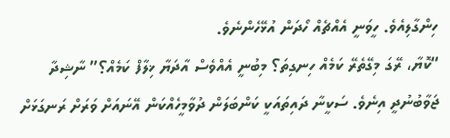ހިންގާލިއެވެ. ހީވަނީ އެއްޗެއް ހޯދަން އުޅޭހެންނެވެ.
“ކޮޔާ، ރޭގަ މިގޭތެރޭ ކަމެއް ހިނގިތަ؟ މިބުނީ އެއްވެސް އާދަޔާ ޚިލާފް ކަމެއް؟” ނާޝިދާ ޖަވާބުނުދީ އިނެވެ. ސަކީނާ ދައިތައަކީ ކަންބަލަން ދުވާމީހެއްކަން އޭނައަށް ވަރަށް ރަނގަޅަށް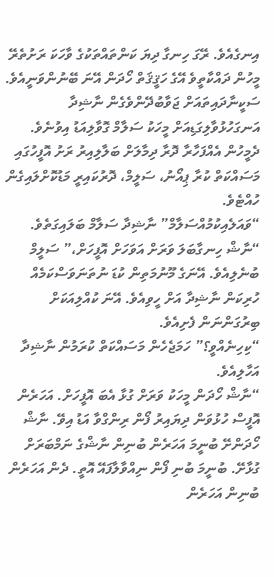އިނގެއެވެ. ރޭގަ ހިނގާ ދިޔަ ކަންތައްތަކުގެ ވާހަކަ ރަށުތެރޭ މީހުން ދައްކާތީވެ އޭގެ ހަޤީޤަތް ހޯދަން އޭނަ ބޭނުންވަނީއެވެ. ސަކީނާދައިތައަށް ޖަވާބުދޭންވެގެން ނާޝިދާ އަނގަހުޅުވާލިގަޑިއަށް މީހަކު ސަލާމް ގޮވާލިއަޑު އިވުނެވެ. ދެމީހުން އެއްފަހާރާ ދޮރާ ދިމާލަށް ބަލާލިއިރު ރަށު އޮފީހުގައި މަސައްކަތް ކުރާ ޕިއޯނު، ސަލީމް، ދޮރުކައިރީ މަޑުކޮށްލައިގެން ހުއްޓެވެ.
“ވައަލެއިކުމުއްސަލާމް” ނާޝިދާ ސަލާމް ބަލައިގަތެވެ.
“ނާޝް ހިނގާބަލަ ވަރަށް އަވަހަށް އޮފީހަށް،” ސަލީމް ބުނެލިއެވެ. އޭނަގެ މޫނުމަތިން ކުޑަ ނުތަނަވަސްކަމެއް ހުރިކަން ނާޝިދާ އަށް ހީވިއެވެ. އޭނަ ކުއްލިއަކަށް ބިރުގަންނަން ފެށިއެވެ.
“ކިހިނެއްވީ؟” ހަމަޖެހެން މަސައްކަތް ކުރަމުން ނާޝިދާ އަހާލިއެވެ.
“ނާޝް ހޯދަން މީހަކު ވަރަށް ގުޅާ އެބަ އޮފީހަށް. އަހަރެން އޮފީސް ހުޅުވަން ދިޔައިރު ފޯން ރިންގްވާ އަޑު އިވޭ. ނާޝް ހޯދަންށޭ ބުނީމަ އަހަރެން ބުނިން ނާޝްގެ ނަމްބަރަށް ގުޅާށޭ. ބުނީމަ ބުނި ފޯން ނިއްވާލާފައޭ އޮތީ. ދެން އަހަރެން ބުނިން އަހަރެން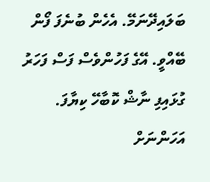ބަލައިދޭނަމޭ. އެހެން ބުނެފަ ފޯން ބޭއްވީ. އޭގެ ފަހުންވެސް ފަސް ފަހަރު ގުޅައިފި ނާޝް ކޮބާހޭ ކިޔާފަ. އަހަންނަށް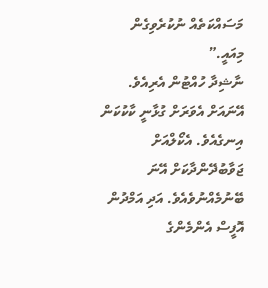މަސައްކަތެއް ނުކުރެވިގެން މިއައީ.”
ނާޝިދާ ހުއްޓުން އެރިއެވެ. އޭނައަށް އެވަރަށް ގުޅާނީ ކާކުކަން އިނގެއެވެ. އެކޯލްއަށް ޖަވާބުދޭންދާކަށް އޭނަ ބޭނުމެއްނުވެއެވެ. އަދި އަމްދުން އޮފީސް އެންމެންގެ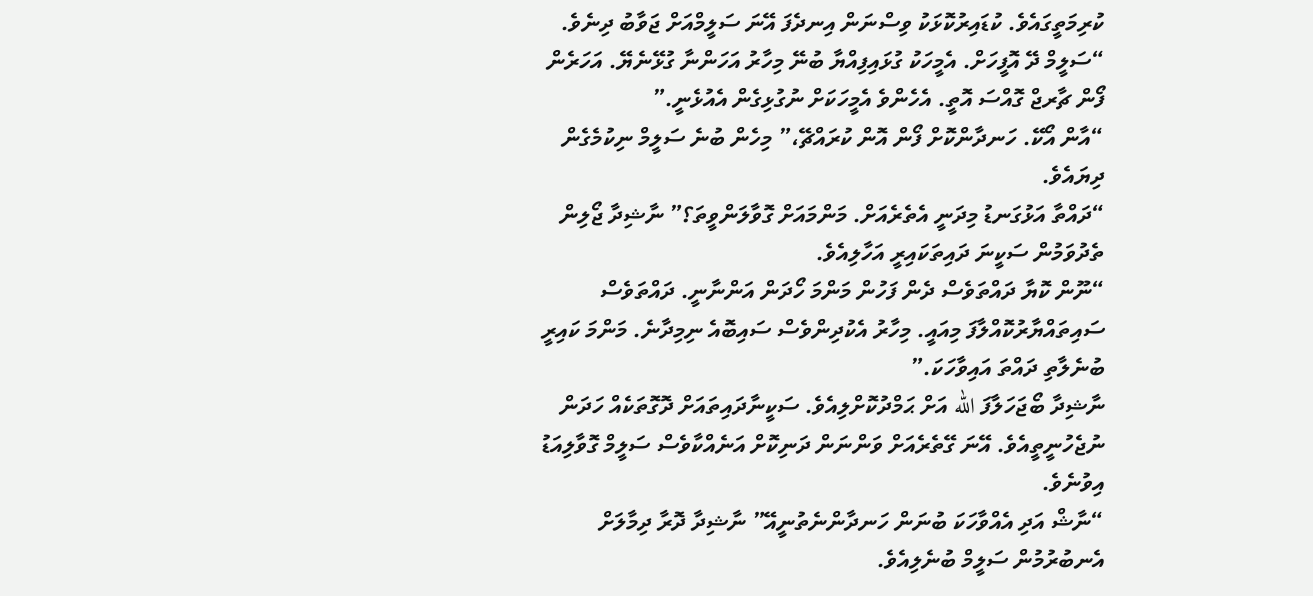ކުރިމަތީގައެވެ. ކުޑައިރުކޮޅަކު ވިސްނަން އިނދެފަ އޭނަ ސަލީމްއަށް ޖަވާބު ދިނެވެ.
“ސަލީމް ދޭ އޮފީހަށް. އެމީހަކު ގުޅައިފިއްޔާ ބުނޭ މިހާރު އަހަންނާ ގުޅޭނެޔޭ. އަހަރެން ފޯން ޗާރޖް ގޮއްސަ އޮތީ. އެހެންވެ އެމީހަކަށް ނުގުޅިގެން އެއުޅެނީ.”
“އާން އޯކޭ. ހަނދާންކޮށް ފޯން އޮން ކުރައްޗޭ،” މިހެން ބުނެ ސަލީމް ނިކުމެގެން ދިޔައެވެ.
“ދައްތާ އަޅުގަނޑު މިދަނީ އެތެރެއަށް. މަންމައަށް ގޮވާލަންވީތަ؟” ނާޝިދާ ޖޯލިން ތެދުވަމުން ސަކީނަ ދައިތަކައިރީ އަހާލިއެވެ.
“ނޫން ކޮޔާ ދައްތަވެސް ދެން ފަހުން މަންމަ ހޯދަން އަންނާނީ. ދައްތަވެސް ސައިތައްޔާރުކޮއްލާފަ މިއައީ. މިހާރު އެކުދިންވެސް ސައިބޮއެ ނިމިދާނެ. މަންމަ ކައިރީ ބުނެލާތި ދައްތަ އައިވާހަކަ.”
ނާޝިދާ ބޯޖަހަލާފަ الله އަށް ޙަމްދުކޮށްލިއެވެ. ސަކީނާދައިތައަށް ދޮގޮތަކެއް ހަދަން ނުޖެހުނީތީއެވެ. އޭނަ ގޭތެރެއަށް ވަންނަން ދަނިކޮށް އަނެއްކާވެސް ސަލީމް ގޮވާލިއަޑު އިވުނެވެ.
“ނާޝް އަދި އެއްވާހަކަ ބުނަން ހަނދާންނެތުނީއޭ” ނާޝިދާ ދޮރާ ދިމާލަށް އެނބުރުމުން ސަލީމް ބުނެލިއެވެ.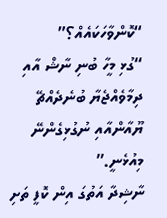“ކޮންވާހަކައެއް؟”
“ގުޅި މީހާ ބުނި ނާޝް އާއި ދިމާވެއްޖެޔާ ބުނެދެއްޗޭ ޔޫއާންއާއި ނުގުޅިގެންނޭ މިއުޅެނީ.”
ނާޝިދާ އަތުގަ އިން ކޮފީ ތަށި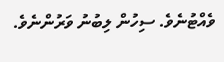ވެއްޓުނެވެ. ސިހުން ލިބުނު ވަރުންނެވެ.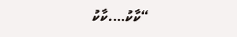“ކާކު….ކާކު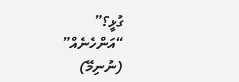ގުޅީ؟”
“އަންހެނެއް” (ނުނިމޭ)